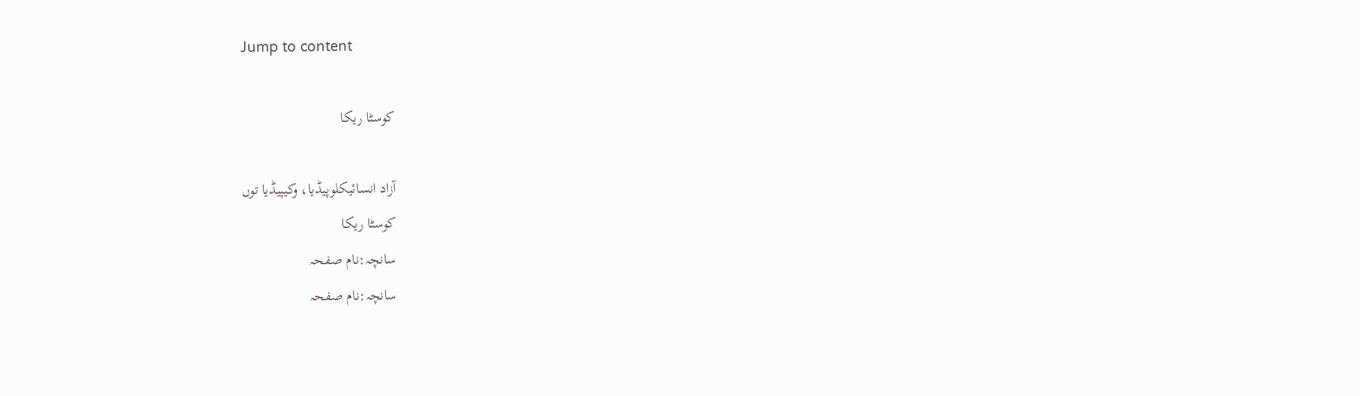Jump to content

کوسٹا ریکا

آزاد انسائیکلوپیڈیا، وکیپیڈیا توں
کوسٹا ریکا
سانچہ:نام صفحہ
سانچہ:نام صفحہ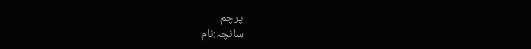پرچم
سانچہ:نام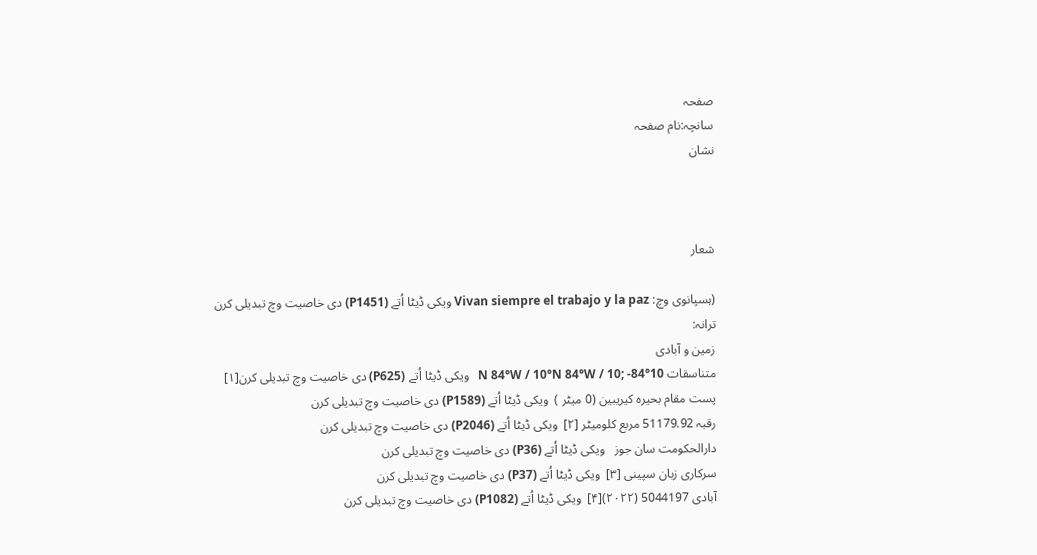صفحہ
سانچہ:نام صفحہ
نشان



شعار

(ہسپانوی وچ: Vivan siempre el trabajo y la paz ویکی ڈیٹا اُتے (P1451) دی خاصیت وچ تبدیلی کرن
ترانہ:
زمین و آبادی
متناسقات 10°N 84°W / 10°N 84°W / 10; -84   ویکی ڈیٹا اُتے (P625) دی خاصیت وچ تبدیلی کرن[۱]
پست مقام بحیرہ کیریبین (0 میٹر )  ویکی ڈیٹا اُتے (P1589) دی خاصیت وچ تبدیلی کرن
رقبہ 51179.92 مربع کلومیٹر [۲]  ویکی ڈیٹا اُتے (P2046) دی خاصیت وچ تبدیلی کرن
دارالحکومت سان جوز   ویکی ڈیٹا اُتے (P36) دی خاصیت وچ تبدیلی کرن
سرکاری زبان سپینی [۳]  ویکی ڈیٹا اُتے (P37) دی خاصیت وچ تبدیلی کرن
آبادی 5044197 (۲۰۲۲)[۴]  ویکی ڈیٹا اُتے (P1082) دی خاصیت وچ تبدیلی کرن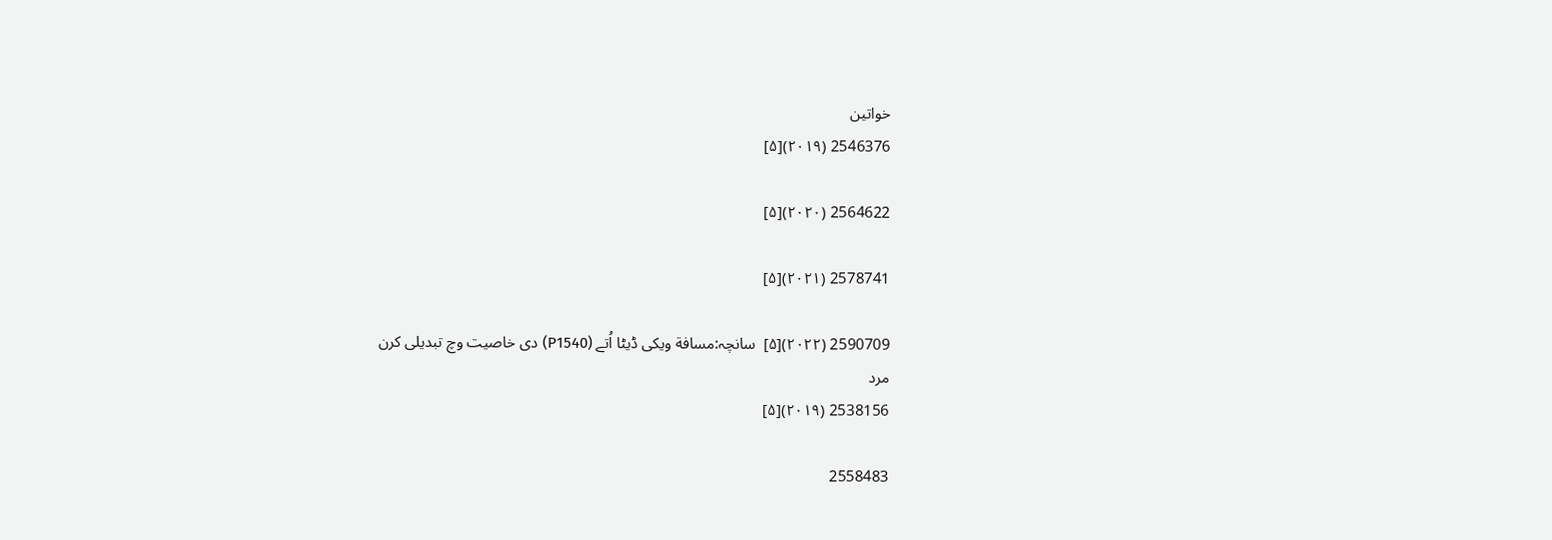خواتین
2546376 (۲۰۱۹)[۵]

2564622 (۲۰۲۰)[۵]

2578741 (۲۰۲۱)[۵]

2590709 (۲۰۲۲)[۵]  سانچہ:مسافة ویکی ڈیٹا اُتے (P1540) دی خاصیت وچ تبدیلی کرن
مرد
2538156 (۲۰۱۹)[۵]

2558483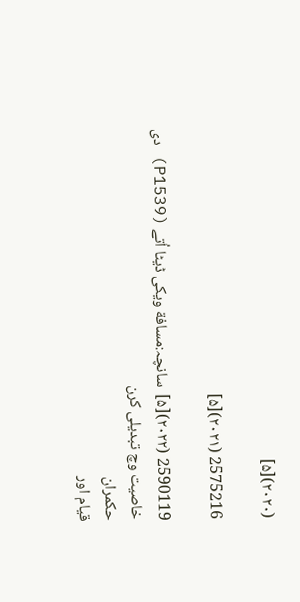(۲۰۲۰)[۵]

2575216 (۲۰۲۱)[۵]

2590119 (۲۰۲۲)[۵]  سانچہ:مسافة ویکی ڈیٹا اُتے (P1539) دی خاصیت وچ تبدیلی کرن
حکمران
قیام اور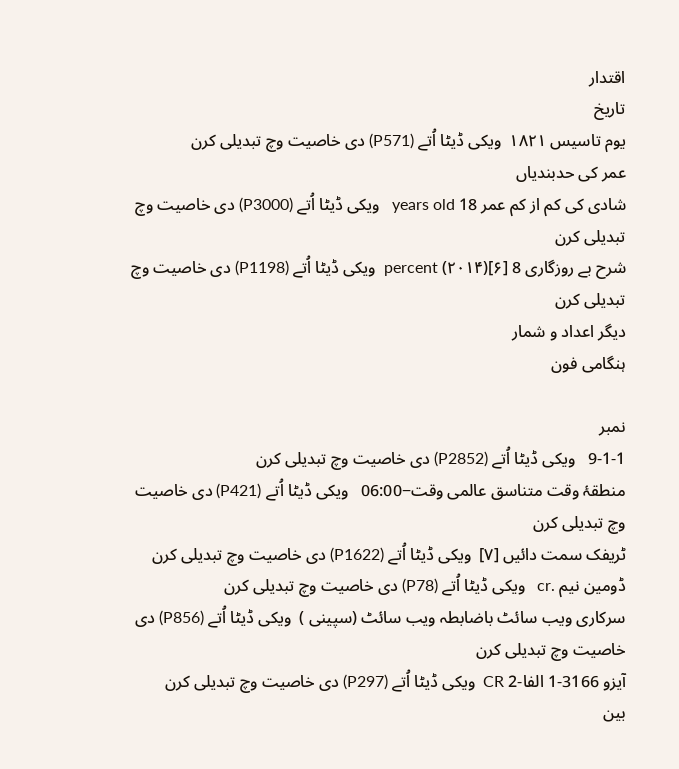اقتدار
تاریخ
یوم تاسیس ۱۸۲۱  ویکی ڈیٹا اُتے (P571) دی خاصیت وچ تبدیلی کرن
عمر کی حدبندیاں
شادی کی کم از کم عمر 18 years old   ویکی ڈیٹا اُتے (P3000) دی خاصیت وچ تبدیلی کرن
شرح بے روزگاری 8 percent (۲۰۱۴)[۶]  ویکی ڈیٹا اُتے (P1198) دی خاصیت وچ تبدیلی کرن
دیگر اعداد و شمار
ہنگامی فون

نمبر
9-1-1   ویکی ڈیٹا اُتے (P2852) دی خاصیت وچ تبدیلی کرن
منطقۂ وقت متناسق عالمی وقت−06:00   ویکی ڈیٹا اُتے (P421) دی خاصیت وچ تبدیلی کرن
ٹریفک سمت دائیں [۷]  ویکی ڈیٹا اُتے (P1622) دی خاصیت وچ تبدیلی کرن
ڈومین نیم .cr   ویکی ڈیٹا اُتے (P78) دی خاصیت وچ تبدیلی کرن
سرکاری ویب سائٹ باضابطہ ویب سائٹ (سپینی )  ویکی ڈیٹا اُتے (P856) دی خاصیت وچ تبدیلی کرن
آیزو 3166-1 الفا-2 CR  ویکی ڈیٹا اُتے (P297) دی خاصیت وچ تبدیلی کرن
بین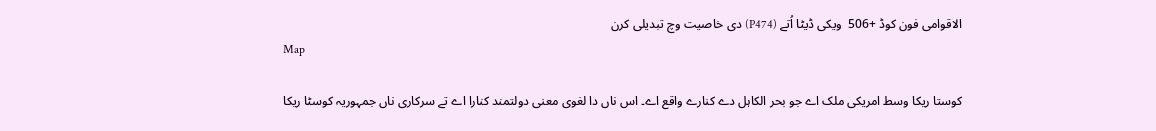الاقوامی فون کوڈ +506  ویکی ڈیٹا اُتے (P474) دی خاصیت وچ تبدیلی کرن
Map

کوستا ریکا وسط امریکی ملک اے جو بحر الکاہل دے کنارے واقع اے۔ اس ناں دا لغوی معنی دولتمند کنارا اے تے سرکاری ناں جمہوریہ کوسٹا ریکا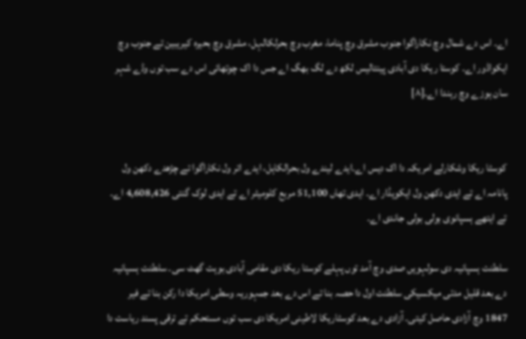اے۔ اس دے شمال وچ نکاراگوا جنوب مشرق وچ پناما، مغرب وچ بحرلکالہل، مشرق وچ بحیرہ کیریبین تے جنوب وچ ایکواڈور اے۔ کوستا ریکا دی آبادی پینتالیس لکھ دے لگ بھگ اے جس دا اک چوتھائی اس دے سب توں وڈے شہر سان ہوزے وچ رہندا اے۔[۸]


کوسٹا ریکا وشکارلے امریکہ دا اک دیس اے۔ایدے لیندے ول بحرالکاہل، ایدے اتر ول نکاراگوا تے چڑھدے دکھن ول پانامہ اے تے ایدی دکھن ول ایکویڈار اے۔ ایدی تھاں 51,100 مربع کلومیٹر اے تے ایدی لوک گنتی 4,608,426 اے۔ تے ایتھے ہسپانوی بولی بولی جاندی اے۔

سلطنت ہسپانیہ دی سولہويں صدی وچ آمد توں پہلے کوستا ریکا دی مقامی آبادی بوہت گھٹ سی۔ سلطنت ہسپانیہ دے بعد قلیل مدتی میکسیکی سلطنت اول دا حصہ بنا تے اس دے بعد جمہوریہ وسطی امریکا دا رکن بنا تے فیر 1847 وچ آزادی حاصل کيتی۔ آزادی دے بعد کوسٹاریکا لاطینی امریکا دی سب توں مستحکم تے ترقی پسند ریاست دا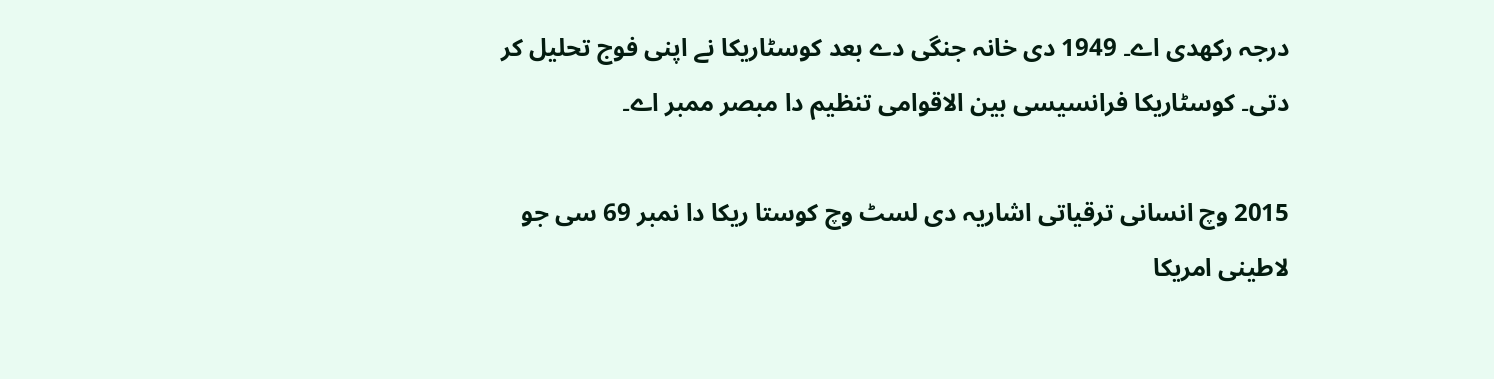درجہ رکھدی اے۔ 1949 دی خانہ جنگی دے بعد کوسٹاریکا نے اپنی فوج تحلیل کر دتی۔ کوسٹاریکا فرانسیسی بین الاقوامی تنظیم دا مبصر ممبر اے۔

2015 وچ انسانی ترقیاتی اشاریہ دی لسٹ وچ کوستا ریکا دا نمبر 69 سی جو لاطینی امریکا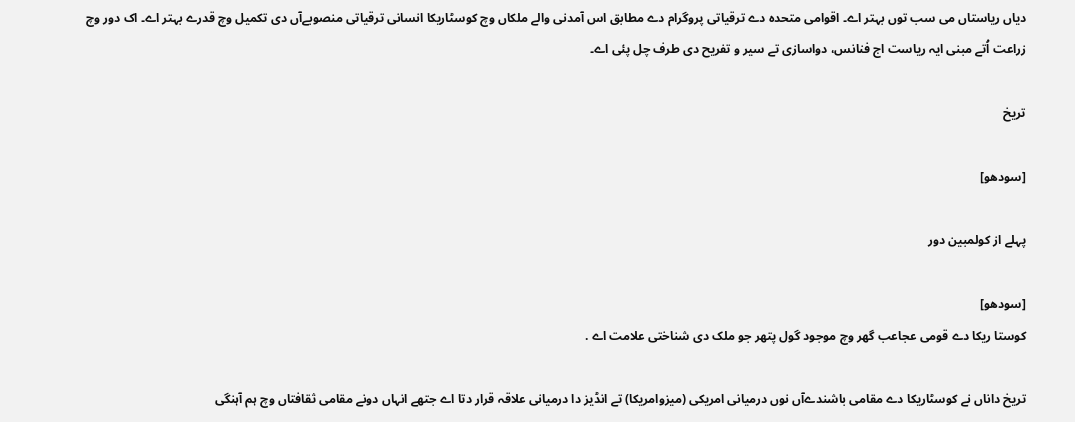دیاں ریاستاں می سب توں بہتر اے۔ اقوامی متحدہ دے ترقیاتی پروگرام دے مطابق اس آمدنی والے ملکاں وچ کوسٹاریکا انسانی ترقیاتی منصوبےآں دی تکمیل وچ قدرے بہتر اے۔ اک دور وچ زراعت اُتے مبنی ایہ ریاست اج فنانس، دواسازی تے سیر و تفریح دی طرف چل پئی اے۔

تریخ

[سودھو]

پہلے از کولمبین دور

[سودھو]
کوستا ریکا دے قومی عجاعب گھر وچ موجود گول پتھر جو ملک دی شناختی علامت اے .

تریخ داناں نے کوسٹاریکا دے مقامی باشندےآں نوں درمیانی امریکی (میزوامریکا) تے انڈیز دا درمیانی علاقہ قرار دتا اے جتھے انہاں دونے مقامی ثقافتاں وچ ہم آہنگی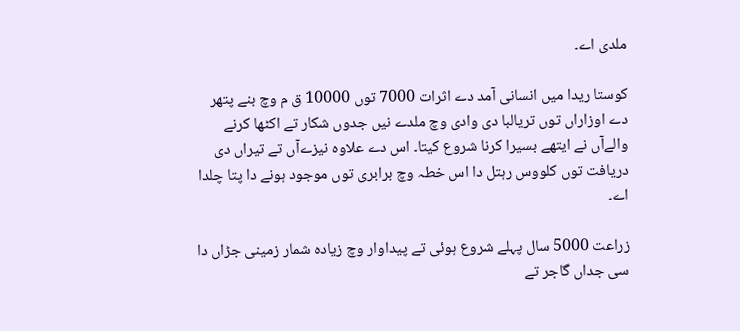ملدی اے۔

کوستا ریدا ميں انسانی آمد دے اثرات 7000 توں 10000 ق م وچ بنے پتھر دے اوزاراں توں تریالبا دی وادی وچ ملدے نيں جدوں شکار تے اکٹھا کرنے والےآں نے ایتھے بسیرا کرنا شروع کيتا۔ اس دے علاوہ نیزےآں تے تیراں دی دریافت توں کلووس رہتل دا اس خطہ وچ برابری توں موجود ہونے دا پتا چلدا اے۔

زراعت 5000 سال پہلے شروع ہوئی تے پیداوار وچ زیادہ شمار زمینی جڑاں دا سی جداں گاجر تے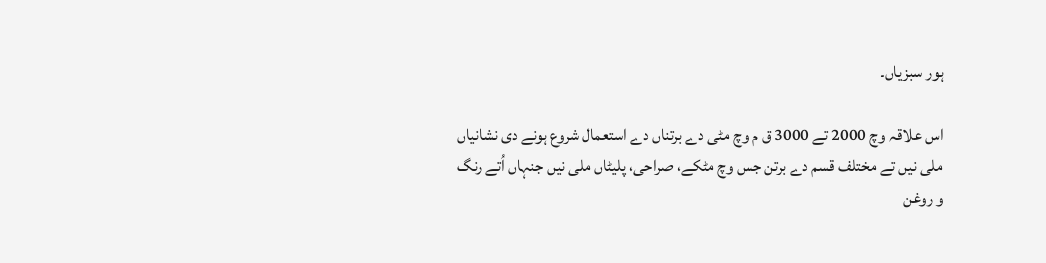ہور سبزیاں۔

اس علاقہ وچ 2000 تے 3000 ق م وچ مٹی دے برتناں دے استعمال شروع ہونے دی نشانیاں ملی نيں تے مختلف قسم دے برتن جس وچ مٹکے، صراحی، پلیٹاں ملی نيں جنہاں اُتے رنگ و روغن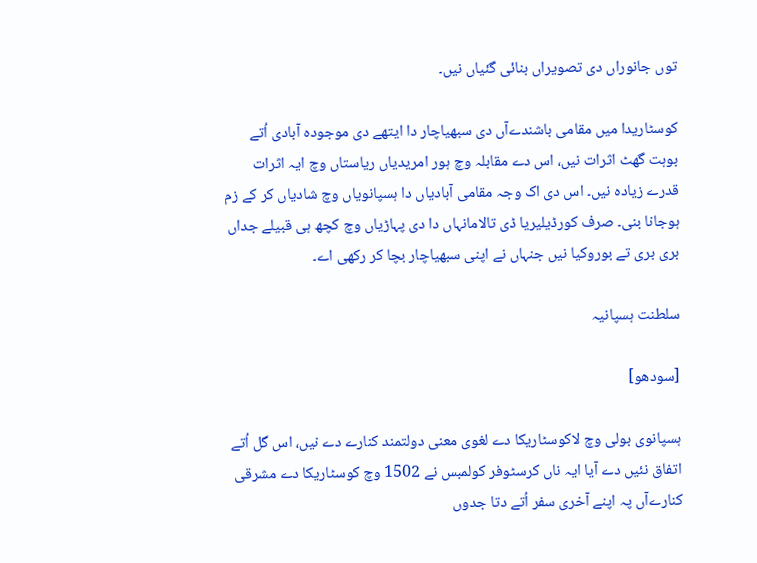توں جانوراں دی تصویراں بنائی گئیاں نيں۔

کوسٹاریدا ميں مقامی باشندےآں دی سبھیاچار دا ایتھے دی موجودہ آبادی اُتے بوہت گھٹ اثرات نيں، اس دے مقابلہ وچ ہور امریدیاں ریاستاں وچ ایہ اثرات قدرے زیادہ نيں۔ اس دی اک وجہ مقامی آبادیاں دا ہسپانویاں وچ شادیاں کر کے زم ہوجانا بنی۔ صرف کورڈیلیریا ڈی تالامانہاں دا دی پہاڑیاں وچ کچھ ہی قبیلے جداں بری بری تے بوروکیا نيں جنہاں نے اپنی سبھیاچار بچا کر رکھی اے۔

سلطنت ہسپانیہ

[سودھو]

ہسپانوی بولی وچ لاکوسٹاریکا دے لغوی معنی دولتمند کنارے دے نيں، اس گل اُتے اتفاق نئيں دے آیا ایہ ناں کرسٹوفر کولمبس نے 1502 وچ کوسٹاریکا دے مشرقی کنارےآں پہ اپنے آخری سفر اُتے دتا جدوں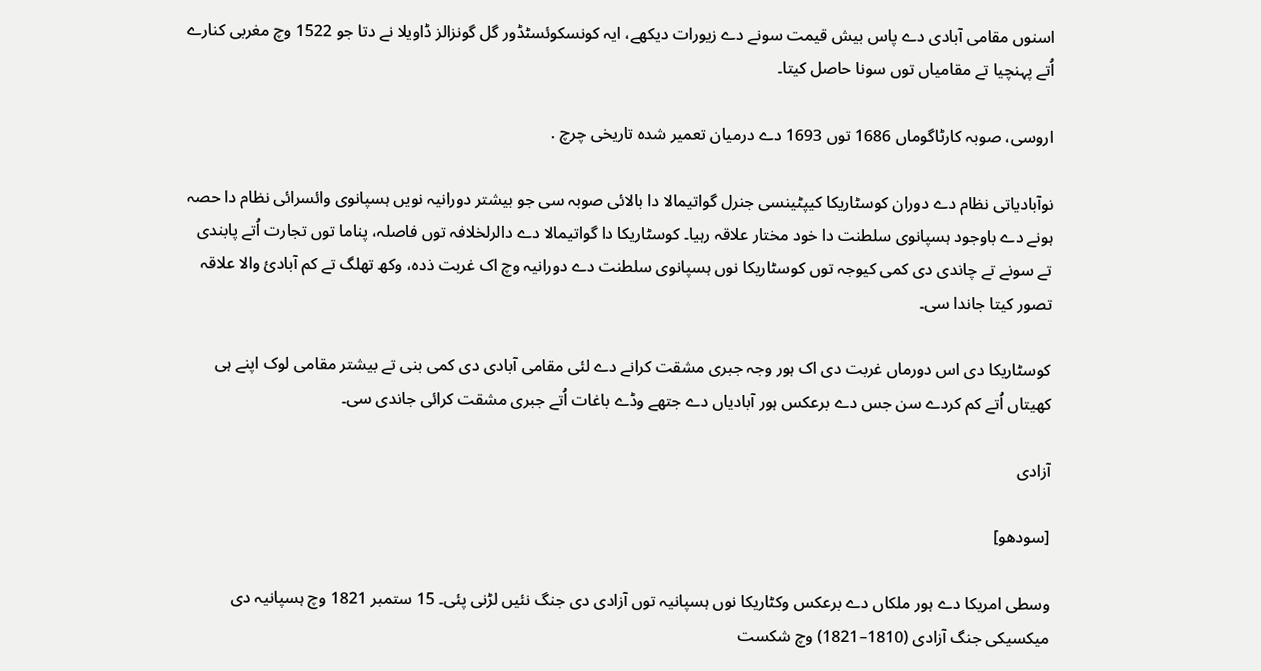اسنوں مقامی آبادی دے پاس بیش قیمت سونے دے زیورات دیکھے، ایہ کونسکوئسٹڈور گل گونزالز ڈاویلا نے دتا جو 1522 وچ مغربی کنارے اُتے پہنچیا تے مقامیاں توں سونا حاصل کيتا۔

اروسی، صوبہ کارٹاگوماں 1686 توں 1693 دے درمیان تعمیر شدہ تاریخی چرچ .

نوآبادیاتی نظام دے دوران کوسٹاریکا کیپٹینسی جنرل گواتیمالا دا بالائی صوبہ سی جو بیشتر دورانیہ نويں ہسپانوی وائسرائی نظام دا حصہ ہونے دے باوجود ہسپانوی سلطنت دا خود مختار علاقہ رہیا۔ کوسٹاریکا دا گواتیمالا دے دالرلخلافہ توں فاصلہ، پناما توں تجارت اُتے پابندی تے سونے تے چاندی دی کمی کیوجہ توں کوسٹاریکا نوں ہسپانوی سلطنت دے دورانیہ وچ اک غربت ذدہ، وکھ تھلگ تے کم آبادئ والا علاقہ تصور کيتا جاندا سی۔

کوسٹاریکا دی اس دورماں غربت دی اک ہور وجہ جبری مشقت کرانے دے لئی مقامی آبادی دی کمی بنی تے بیشتر مقامی لوک اپنے ہی کھیتاں اُتے کم کردے سن جس دے برعکس ہور آبادیاں دے جتھے وڈے باغات اُتے جبری مشقت کرائی جاندی سی۔

آزادی

[سودھو]

وسطی امریکا دے ہور ملکاں دے برعکس وکٹاریکا نوں ہسپانیہ توں آزادی دی جنگ نئيں لڑنی پئی۔ 15 ستمبر 1821 وچ ہسپانیہ دی میکسیکی جنگ آزادی (1810–1821) وچ شکست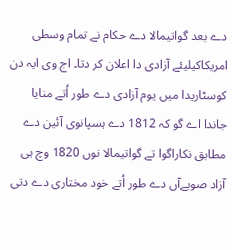دے بعد گواتیمالا دے حکام نے تمام وسطی امریکاکیلیئے آزادی دا اعلان کر دتا۔ اج وی ایہ دن کوسٹاریدا ميں یوم آزادی دے طور اُتے منایا جاندا اے گو کہ 1812 دے ہسپانوی آئین دے مطابق نکاراگوا تے گواتیمالا نوں 1820 وچ ہی آزاد صوبےآں دے طور اُتے خود مختاری دے دتی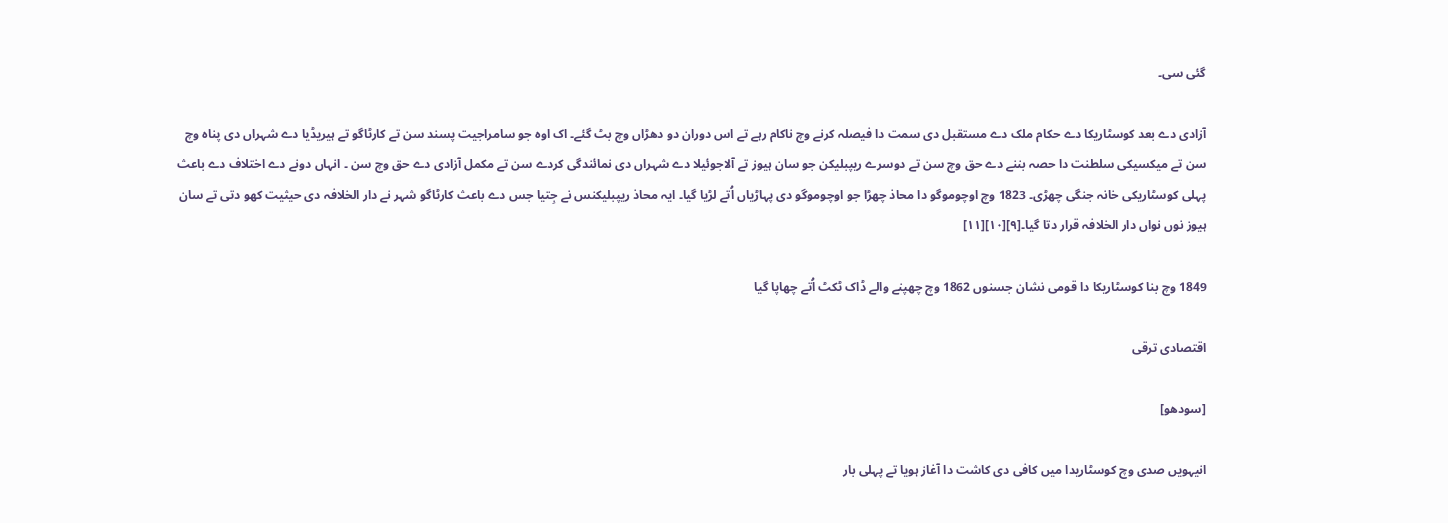گئی سی۔

آزادی دے بعد کوسٹاریکا دے حکام ملک دے مستقبل دی سمت دا فیصلہ کرنے وچ ناکام رہے تے اس دوران دو دھڑاں وچ بٹ گئے۔ اک اوہ جو سامراجیت پسند سن تے کارٹاگو تے ہیریڈیا دے شہراں دی پناہ وچ سن تے میکسیکی سلطنت دا حصہ بننے دے حق وچ سن تے دوسرے ریپبلیکن جو سان ہیوز تے آلاجوئیلا دے شہراں دی نمائندگی کردے سن تے مکمل آزادی دے حق وچ سن ۔ انہاں دونے دے اختلاف دے باعث پہلی کوسٹاریکی خانہ جنگی چھڑی۔ 1823 وچ اوچوموگو دا محاذ چھڑا جو اوچوموگو دی پہاڑیاں اُتے لڑیا گیا۔ ایہ محاذ ریپبلیکنس نے جِتیا جس دے باعث کارٹاگو شہر نے دار الخلافہ دی حیثیت کھو دتی تے سان ہیوز نوں نواں دار الخلافہ قرار دتا گیا۔[۹][۱۰][۱۱]

1849 وچ بنا کوسٹاریکا دا قومی نشان جسنوں 1862 وچ چھپنے والے ڈاک ٹکٹ اُتے چھاپا گیا

اقتصادی ترقی

[سودھو]

انیہويں صدی وچ کوسٹاریدا ميں کافی دی کاشت دا آغاز ہويا تے پہلی بار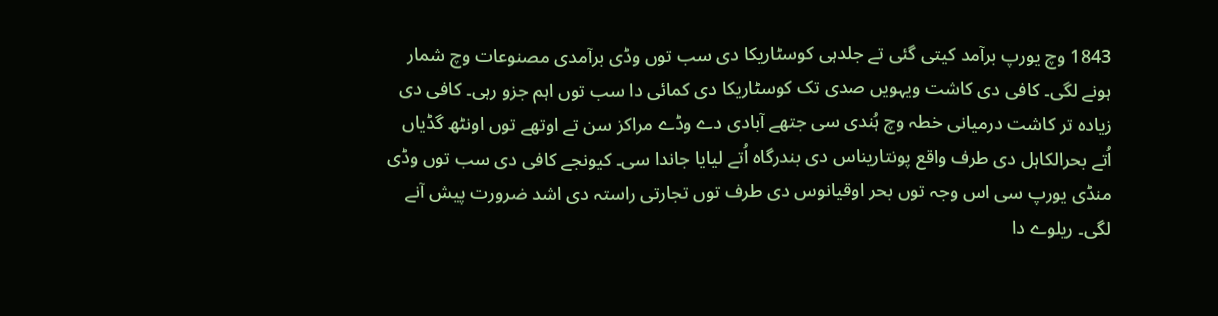1843 وچ یورپ برآمد کيتی گئی تے جلدہی کوسٹاریکا دی سب توں وڈی برآمدی مصنوعات وچ شمار ہونے لگی۔ کافی دی کاشت ویہويں صدی تک کوسٹاریکا دی کمائی دا سب توں اہم جزو رہی۔ کافی دی زیادہ تر کاشت درمیانی خطہ وچ ہُندی سی جتھے آبادی دے وڈے مراکز سن تے اوتھے توں اونٹھ گڈیاں اُتے بحرالکاہل دی طرف واقع پونتاریناس دی بندرگاہ اُتے لیایا جاندا سی۔ کیونجے کافی دی سب توں وڈی منڈی یورپ سی اس وجہ توں بحر اوقیانوس دی طرف توں تجارتی راستہ دی اشد ضرورت پیش آنے لگی۔ ریلوے دا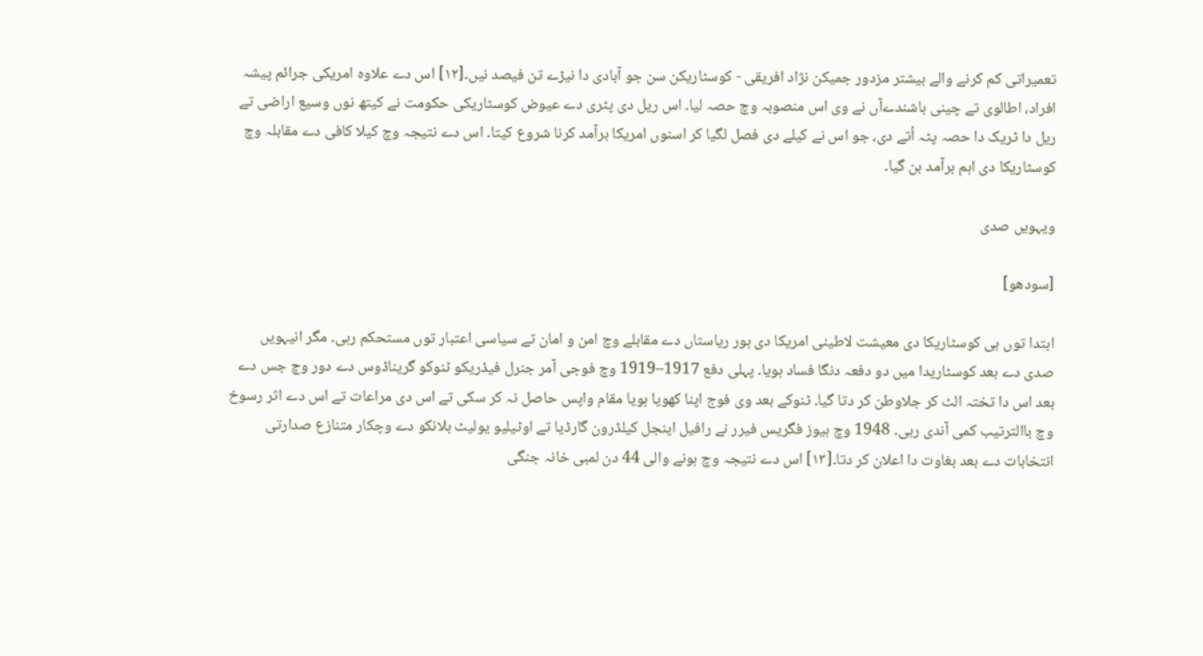تعمیراتی کم کرنے والے بیشتر مزدور جمیکن نژاد افریقی - کوسٹاریکن سن جو آبادی دا نیڑے تن فیصد نيں۔[۱۲] اس دے علاوہ امریکی جرائم پیشہ افراد، اطالوی تے چینی باشندےآں نے وی اس منصوبہ وچ حصہ لیا۔ اس ریل دی پٹری دے عیوض کوسٹاریکی حکومت نے کیتھ نوں وسیع اراضی تے ریل دا ٹریک دا حصہ پٹہ اُتے دی، جو اس نے کیلے دی فصل لگیا کر اسنوں امریکا برآمد کرنا شروع کيتا۔ اس دے نتیجہ وچ کیلا کافی دے مقابلہ وچ کوسٹاریکا دی اہم برآمد بن گیا۔

ویہويں صدی

[سودھو]

ابتدا توں ہی کوسٹاریکا دی معیشت لاطینی امریکا دی ہور ریاستاں دے مقابلے وچ امن و امان تے سیاسی اعتبار توں مستحکم رہی۔ مگر انیہويں صدی دے بعد کوسٹاریدا ميں دو دفعہ دنگا فساد ہويا۔ پہلی دفع 1917–1919 وچ فوجی آمر جنرل فیڈریکو ٹنوکو گریناڈوس دے دور وچ جس دے بعد اس دا تختہ الٹ کر جلاوطن کر دتا گیا۔ ٹنوکے بعد وی فوج اپنا کھویا ہويا مقام واپس حاصل نہ کر سکی تے اس دی مراعات تے اس دے اثر رسوخ وچ باالترتیب کمی آندی رہی۔ 1948 وچ ہیوز فگریس فیرر نے رافیل اینجل کیلڈرون گارڈیا تے اوٹیلیو یولیٹ بلانکو دے وچکار متنازع صدارتی انتخابات دے بعد بغاوت دا اعلان کر دتا۔[۱۳] اس دے نتیجہ وچ ہونے والی 44 دن لمبی خانہ جنگی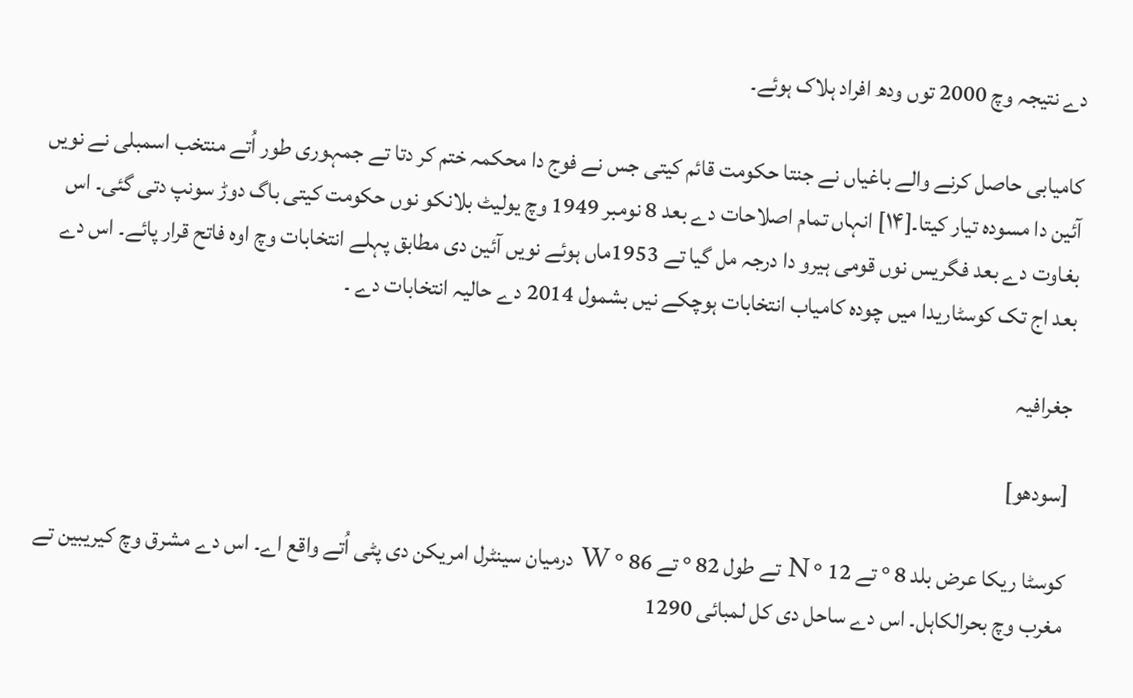دے نتیجہ وچ 2000 توں ودھ افراد ہلاک ہوئے۔

کامیابی حاصل کرنے والے باغیاں نے جنتا حکومت قائم کيتی جس نے فوج دا محکمہ ختم کر دتا تے جمہوری طور اُتے منتخب اسمبلی نے نويں آئین دا مسودہ تیار کيتا۔[۱۴] انہاں تمام اصلاحات دے بعد 8 نومبر 1949 وچ یولیٹ بلانکو نوں حکومت کیتی باگ دوڑ سونپ دتی گئی۔ اس بغاوت دے بعد فگریس نوں قومی ہیرو دا درجہ مل گیا تے 1953ماں ہوئے نويں آئین دی مطابق پہلے انتخابات وچ اوہ فاتح قرار پائے۔ اس دے بعد اج تک کوسٹاریدا ميں چودہ کامیاب انتخابات ہوچکے نيں بشمول 2014 دے حالیہ انتخابات دے ۔

جغرافیہ

[سودھو]

کوسٹا ریکا عرض بلد 8 ° تے 12 ° N تے طول 82 ° تے 86 ° W درمیان سینٹرل امریکن دی پٹی اُتے واقع اے۔ اس دے مشرق وچ کیریبین تے مغرب وچ بحرالکاہل۔ اس دے ساحل دی کل لمبائی 1290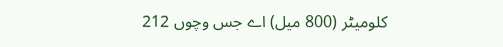کلومیٹر (800 میل) اے جس وچوں 212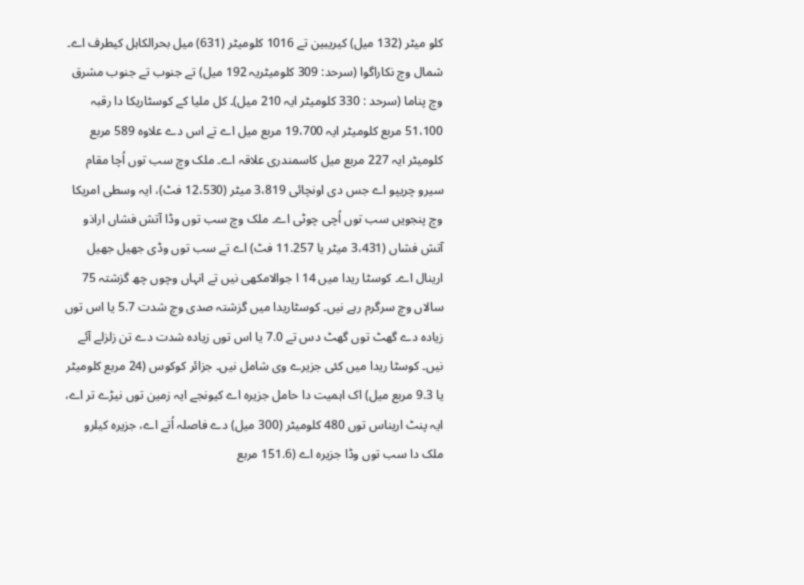کلو میٹر (132 میل) کیریبین تے 1016 کلومیٹر (631) میل بحرالکاہل کیطرف اے۔ شمال وچ نکاراگوا (سرحد: 309 کلومیٹریہ 192 میل) تے جنوب تے جنوب مشرق وچ پناما (سرحد : 330 کلومیٹر ایہ 210 میل)۔ کل ملیا کے کوسٹاریکا دا رقبہ 51،100 مربع کلومیٹر ایہ 19،700 مربع میل اے تے اس دے علاوہ 589 مربع کلومیٹر ایہ 227 مربع میل کاسمندری علاقہ اے۔ ملک وچ سب توں اُچا مقام سیرو چریپو اے جس دی اونچائی 3،819 میٹر (12،530 فٹ)، ایہ وسطی امریکا وچ پنجويں سب توں اُچی چوٹی اے۔ ملک وچ سب توں وڈا آتش فشاں اراذو آتش فشاں (3،431 میٹر یا 11.257 فٹ) اے تے سب توں وڈی جھیل جھیل ارینال اے۔ کوسٹا ریدا ميں 14 ا جوالامکھی نيں تے انہاں وچوں چھ گزشتہ 75 سالاں وچ سرگرم رہے نيں۔ کوسٹاریدا ميں گزشتہ صدی وچ شدت 5.7 یا اس توں زیادہ دے گھٹ توں گھٹ دس تے 7.0 یا اس توں زیادہ شدت دے تن زلزلے آئے نيں۔ کوسٹا ریدا ميں کئی جزیرے وی شامل نيں۔ جزائر کوکوس (24 مربع کلومیٹر یا 9.3 مربع میل) اک اہمیت دا حامل جزیرہ اے کیونجے ایہ زمین توں نیڑے تر اے، ایہ پنٹ اریناس توں 480 کلومیٹر (300 میل) دے فاصلہ اُتے اے، جزیرہ کیلرو ملک دا سب توں وڈا جزیرہ اے (151.6 مربع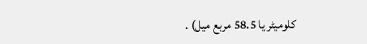کلومیٹر یا 58.5 مربع میل) .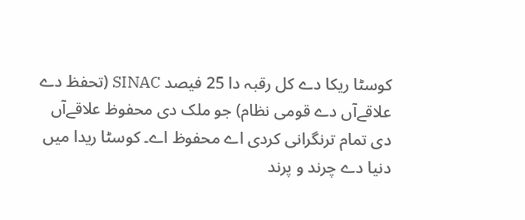کوسٹا ریکا دے کل رقبہ دا 25 فیصد SINAC (تحفظ دے علاقےآں دے قومی نظام) جو ملک دی محفوظ علاقےآں دی تمام ترنگرانی کردی اے محفوظ اے۔ کوسٹا ریدا ميں دنیا دے چرند و پرند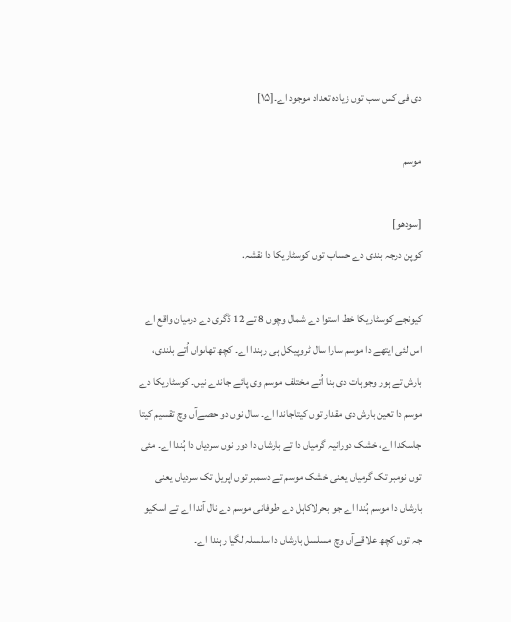دی فی کس سب توں زیادہ تعداد موجود اے۔[۱۵]

موسم

[سودھو]
کوپن درجہ بندی دے حساب توں کوسٹاریکا دا نقشہ.

کیونجے کوسٹاریکا خط استوا دے شمال وچوں 8 تے 12 ڈگری دے درمیان واقع اے اس لئی ایتھے دا موسم سارا سال ٹروپیکل ہی رہندا اے۔ کچھ تھاںواں اُتے بلندی، بارش تے ہور وجوہات دی بنا اُتے مختلف موسم وی پائے جاندے نيں۔ کوسٹاریکا دے موسم دا تعین بارش دی مقدار توں کيتاجاندا اے۔ سال نوں دو حصےآں وچ تقسیم کيتا جاسکدا اے، خشک دورانیہ گرمیاں دا تے بارشاں دا دور نوں سردیاں دا ہُندا اے۔ مئی توں نومبر تک گرمیاں یعنی خشک موسم تے دسمبر توں اپریل تک سردیاں یعنی بارشاں دا موسم ہُندا اے جو بحرلاکاہل دے طوفانی موسم دے نال آندا اے تے اسکیو جہ توں کچھ علاقےآں وچ مسلسل بارشاں دا سلسلہ لگیا رہندا اے۔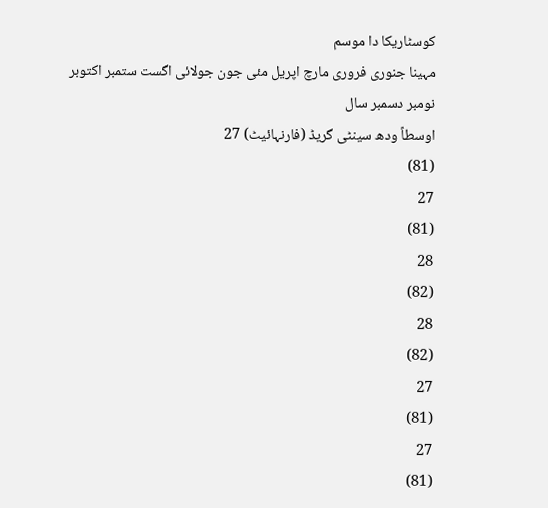کوسٹاریکا دا موسم
مہینا جنوری فروری مارچ اپریل مئی جون جولائی اگست ستمبر اکتوبر نومبر دسمبر سال
اوسطاً ودھ سینٹی گریڈ (فارنہائیٹ) 27
(81)
27
(81)
28
(82)
28
(82)
27
(81)
27
(81)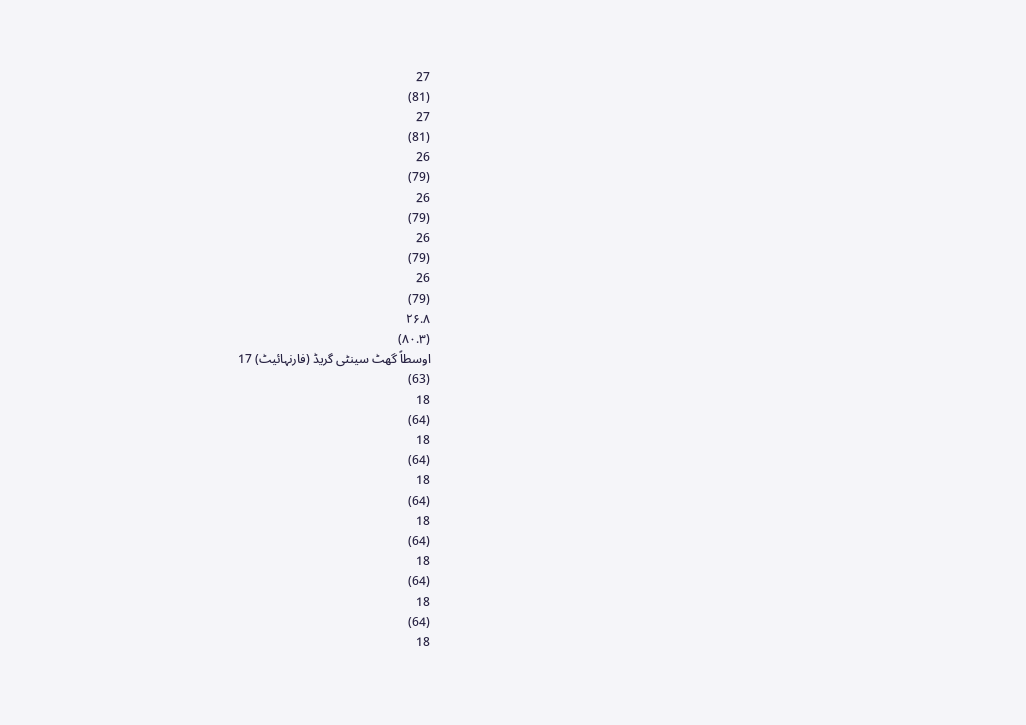27
(81)
27
(81)
26
(79)
26
(79)
26
(79)
26
(79)
۲۶.۸
(۸۰.۳)
اوسطاً گھٹ سینٹی گریڈ (فارنہائیٹ) 17
(63)
18
(64)
18
(64)
18
(64)
18
(64)
18
(64)
18
(64)
18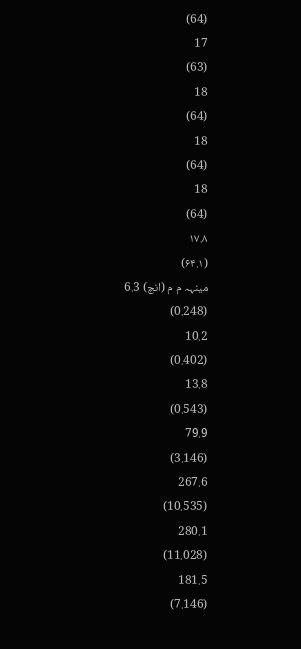(64)
17
(63)
18
(64)
18
(64)
18
(64)
۱۷.۸
(۶۴.۱)
مینہہ م م (انچ) 6.3
(0.248)
10.2
(0.402)
13.8
(0.543)
79.9
(3.146)
267.6
(10.535)
280.1
(11.028)
181.5
(7.146)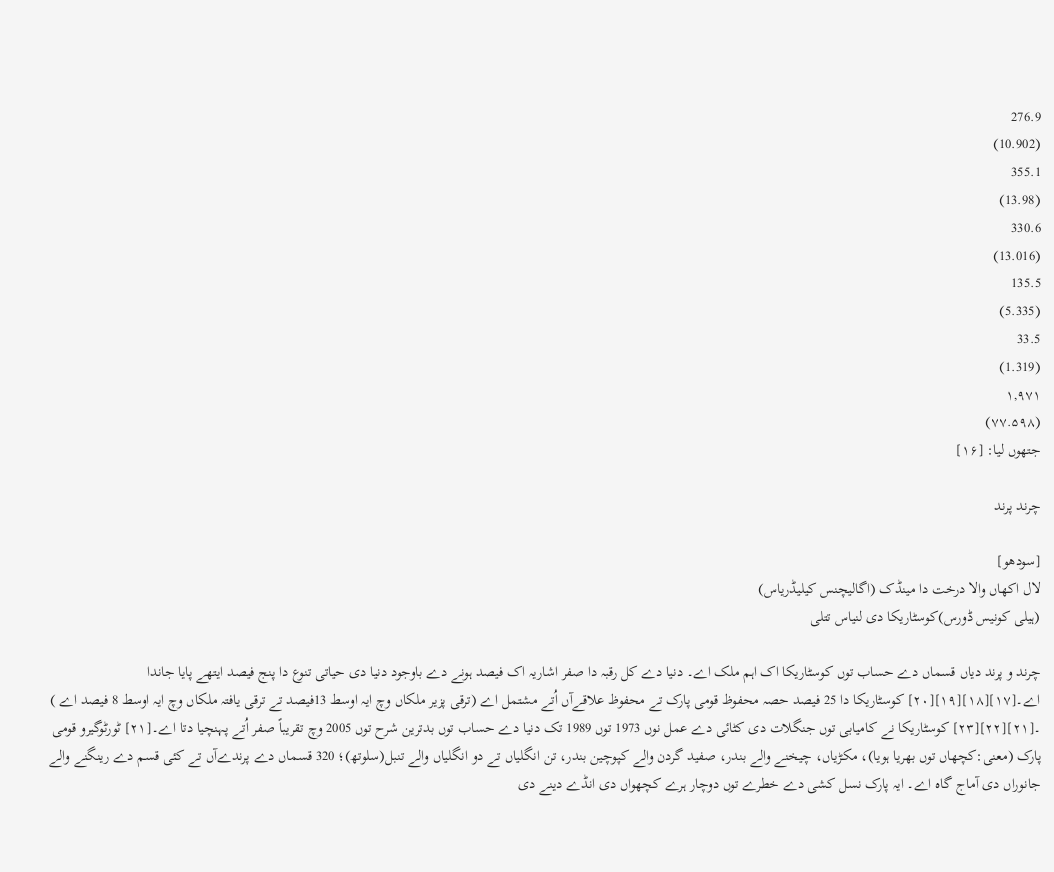276.9
(10.902)
355.1
(13.98)
330.6
(13.016)
135.5
(5.335)
33.5
(1.319)
۱,۹۷۱
(۷۷.۵۹۸)
جتھوں لیا: [۱۶]

چرند پرند

[سودھو]
لال اکھاں والا درخت دا مینڈک (اگالیچنس کیلیڈریاس)
(ہیلی کونیس ڈورس)کوسٹاریکا دی لنیاس تتلی

چرند و پرند دیاں قسماں دے حساب توں کوسٹاریکا اک اہم ملک اے۔ دنیا دے کل رقبہ دا صفر اشاریہ اک فیصد ہونے دے باوجود دنیا دی حیاتی تنوع دا پنج فیصد ایتھے پایا جاندا اے۔[۱۷][۱۸][۱۹][۲۰] کوسٹاریکا دا 25 فیصد حصہ محفوظ قومی پارک تے محفوظ علاقےآں اُتے مشتمل اے (ترقی پزیر ملکاں وچ ایہ اوسط 13فیصد تے ترقی یافتہ ملکاں وچ ایہ اوسط 8 فیصد اے ) ۔[۲۱][۲۲][۲۳] کوسٹاریکا نے کامیابی توں جنگلات دی کٹائی دے عمل نوں 1973 توں 1989 تک دنیا دے حساب توں بدترین شرح توں 2005 وچ تقریباً صفر اُتے پہنچیا دتا اے۔[۲۱] ٹورٹوگیرو قومی پارک (معنی:کچھاں توں بھریا ہويا)، مکڑیاں، چیخنے والے بندر، صفید گردن والے کپوچین بندر، تن انگلیاں تے دو انگلیاں والے تنبل(سلوتھ)؛ 320 قسماں دے پرندےآں تے کئی قسم دے رینگنے والے جانوراں دی آماج گاہ اے۔ ایہ پارک نسل کشی دے خطرے توں دوچار ہرے کچھواں دی انڈے دینے دی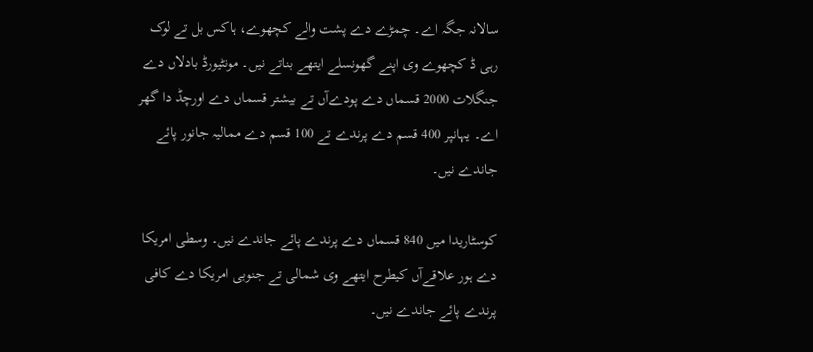سالانہ جگہ اے۔ چمڑے دے پشت والے کچھوے، ہاکس بل تے لوک رہی ڈ کچھوے وی اپنے گھونسلے ایتھے بناتے نيں۔ مونٹیورڈ بادلاں دے جنگلات 2000 قسماں دے پودےآں تے بیشتر قسماں دے اورچڈ دا گھر اے۔ یہانپر 400 قسم دے پرندے تے 100 قسم دے ممالیہ جانور پائے جاندے نيں۔

کوسٹاریدا ميں 840 قسماں دے پرندے پائے جاندے نيں۔ وسطی امریکا دے ہور علاقےآں کیطرح ایتھے وی شمالی تے جنوبی امریکا دے کافی پرندے پائے جاندے نيں۔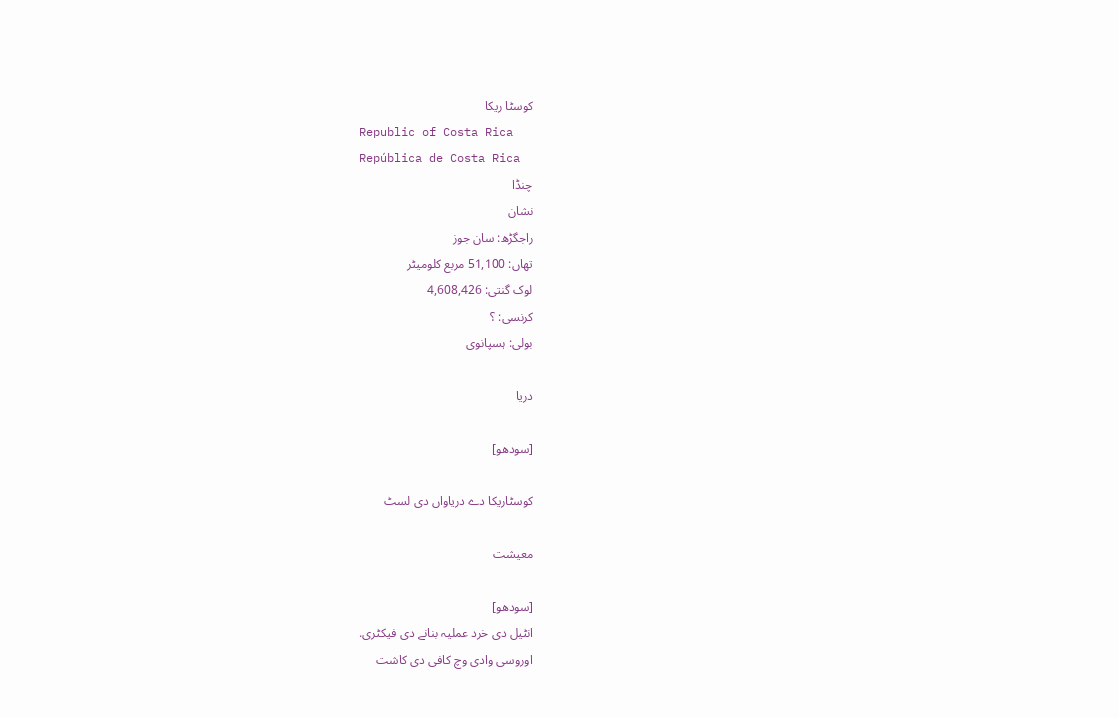کوسٹا ریکا
Republic of Costa Rica
República de Costa Rica
چنڈا
نشان
راجگڑھ: سان جوز
تھاں: 51,100 مربع کلومیٹر
لوک گنتی: 4,608,426
کرنسی: ؟
بولی: ہسپانوی

دریا

[سودھو]

کوسٹاریکا دے دریاواں دی لسٹ

معیشت

[سودھو]
انٹیل دی خرد عملیہ بنانے دی فیکٹری.
اوروسی وادی وچ کافی دی کاشت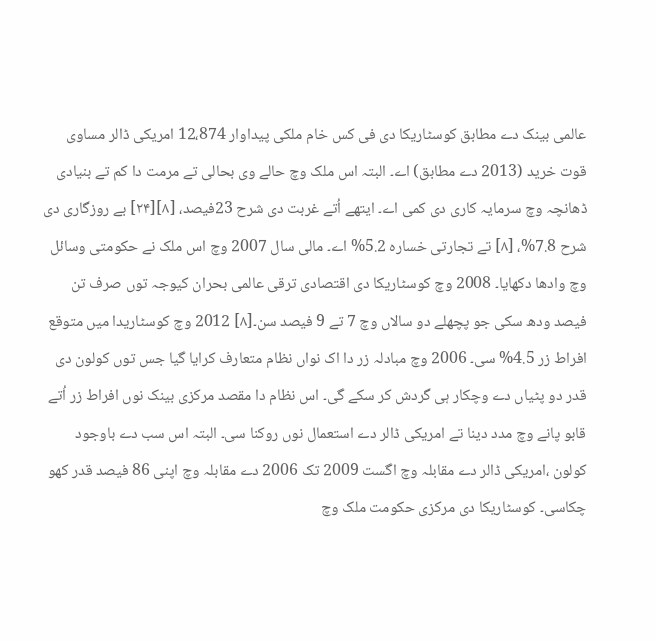عالمی بینک دے مطابق کوسٹاریکا دی فی کس خام ملکی پیداوار 12،874 امریکی ڈالر مساوی قوت خرید (2013 دے مطابق) اے۔ البتہ اس ملک وچ حالے وی بحالی تے مرمت دا کم تے بنیادی ڈھانچہ وچ سرمایہ کاری دی کمی اے۔ ایتھے اُتے غربت دی شرح 23فیصد، [۸][۲۴] بے روزگاری دی شرح 7.8%، [۸] تے تجارتی خسارہ 5.2% اے۔ مالی سال 2007 وچ اس ملک نے حکومتی وسائل وچ وادھا دکھایا۔ 2008 وچ کوسٹاریکا دی اقتصادی ترقی عالمی بحران کیوجہ توں صرف تن فیصد ودھ سکی جو پچھلے دو سالاں وچ 7 تے 9 فیصد سن۔[۸] 2012 وچ کوسٹاریدا ميں متوقع افراط زر 4.5% سی۔ 2006 وچ مبادلہ زر دا اک نواں نظام متعارف کرایا گیا جس توں کولون دی قدر دو پٹیاں دے وچکار ہی گردش کر سکے گی۔ اس نظام دا مقصد مرکزی بینک نوں افراط زر اُتے قابو پانے وچ مدد دینا تے امریکی ڈالر دے استعمال نوں روکنا سی۔ البتہ اس سب دے باوجود کولون ،امریکی ڈالر دے مقابلہ وچ اگست 2009 تک 2006 دے مقابلہ وچ اپنی 86 فیصد قدر کھو چکاسی۔ کوسٹاریکا دی مرکزی حکومت ملک وچ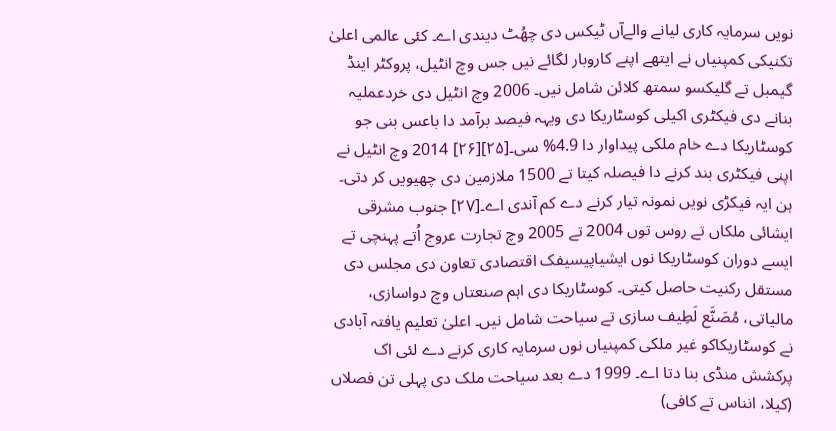نويں سرمایہ کاری لیانے والےآں ٹیکس دی چھُٹ دیندی اے۔ کئی عالمی اعلیٰ تکنیکی کمپنیاں نے ایتھے اپنے کاروبار لگائے نيں جس وچ انٹیل، پروکٹر اینڈ گیمبل تے گلیکسو سمتھ کلائن شامل نيں۔ 2006 وچ انٹیل دی خردعملیہ بنانے دی فیکٹری اکیلی کوسٹاریکا دی ویہہ فیصد برآمد دا باعس بنی جو کوسٹاریکا دے خام ملکی پیداوار دا 4.9% سی۔[۲۵][۲۶] 2014 وچ انٹیل نے اپنی فیکٹری بند کرنے دا فیصلہ کيتا تے 1500 ملازمین دی چھیويں کر دتی۔ ہن ایہ فیکڑی نويں نمونہ تیار کرنے دے کم آندی اے۔[۲۷] جنوب مشرقی ایشائی ملکاں تے روس توں 2004 تے 2005 وچ تجارت عروج اُتے پہنچی تے ايسے دوران کوسٹاریکا نوں ایشیاپیسیفک اقتصادی تعاون دی مجلس دی مستقل رکنیت حاصل کيتی۔ کوسٹاریکا دی اہم صنعتاں وچ دواسازی، مالیاتی، مُصَنَّع لَطِیف سازی تے سیاحت شامل نيں۔ اعلیٰ تعلیم یافتہ آبادی نے کوسٹاریکاکو غیر ملکی کمپنیاں نوں سرمایہ کاری کرنے دے لئی اک پرکشش منڈی بنا دتا اے۔ 1999 دے بعد سیاحت ملک دی پہلی تن فصلاں (کیلا، انناس تے کافی)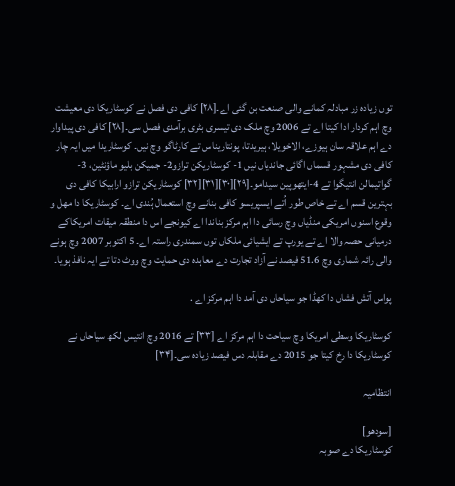توں زیادہ زر مبادلہ کمانے والی صنعت بن گئی اے۔[۲۸] کافی دی فصل نے کوسٹاریکا دی معیشت وچ اہم کردار ادا کيتا اے تے 2006 وچ ملک دی تیسری بٹری برآمدی فصل سی۔[۲۸] کافی دی پیداوار دے اہم علاقہ سان ہیوزے، الاخویلا، ہیریدتا، پونتاریناس تے کارٹاگو وچ نيں۔ کوسٹاریدا ميں ایہ چار کافی دی مشہور قسماں اگائی جاندیاں نيں 1- کوسٹاریکن ترازو2- جمیکن بلیو ماؤنٹین، 3-گواتیمالن انتیگوا تے 4-ایتھوپین سیدامو۔[۲۹][۳۰][۳۱][۳۲] کوسٹاریکن ترازو ارابیکا کافی دی بہترین قسم اے تے خاص طور اُتے ایسپریسو کافی بنانے وچ استعمال ہُندی اے۔ کوسٹاریکا دا مھل و وقوع اسنوں امریکی منڈیاں وچ رسائی دا اہم مرکز بناندا اے کیونجے اس دا منطقہ میقات امریکاکے درمیانی حصہ والا اے تے یورپ تے ایشیائی ملکاں توں سمندری راستہ اے۔ 5 اکتوبر 2007 وچ ہونے والی رائہ شماری وچ 51.6 فیصد نے آزاد تجارت دے معاہدہ دی حمایت وچ ووٹ دتا تے ایہ نافذ ہويا۔

پواس آتش فشاں دا کھڈا جو سیاحاں دی آمد دا اہم مرکز اے .

کوسٹاریکا وسطی امریکا وچ سیاحت دا اہم مرکز اے [۳۳] تے 2016 وچ انتیس لکھ سیاحاں نے کوسٹاریکا دا رخ کيتا جو 2015 دے مقابلہ دس فیصد زیادہ سی۔[۳۴]

انتظامیہ

[سودھو]
کوسٹاریکا دے صوبہ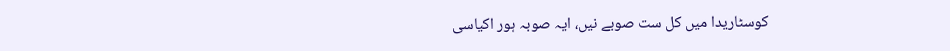کوسٹاریدا ميں کل ست صوبے نيں، ایہ صوبہ ہور اکیاسی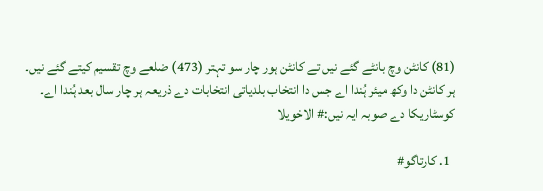(81) کانٹن وچ بانٹے گئے نيں تے کانٹن ہور چار سو تہتر (473) ضلعے وچ تقسیم کیتے گئے نيں۔ ہر کانٹن دا وکھ میئر ہُندا اے جس دا انتخاب بلدیاتی انتخابات دے ذریعہ ہر چار سال بعد ہُندا اے۔ کوسٹاریکا دے صوبہ ایہ نيں:# الاخویلا

  1. کارتاگو#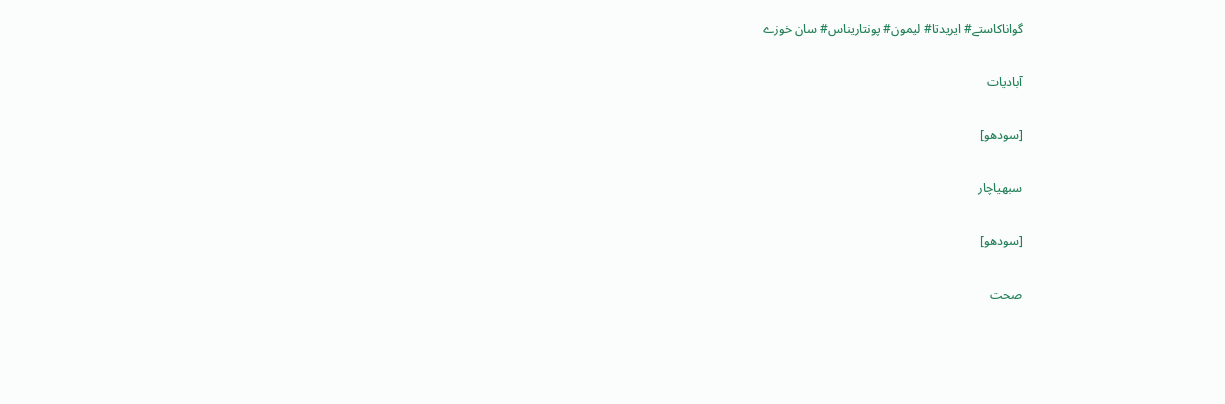گواناکاستے# ایریدتا# لیمون# پونتاریناس# سان خوزے

آبادیات

[سودھو]

سبھیاچار

[سودھو]

صحت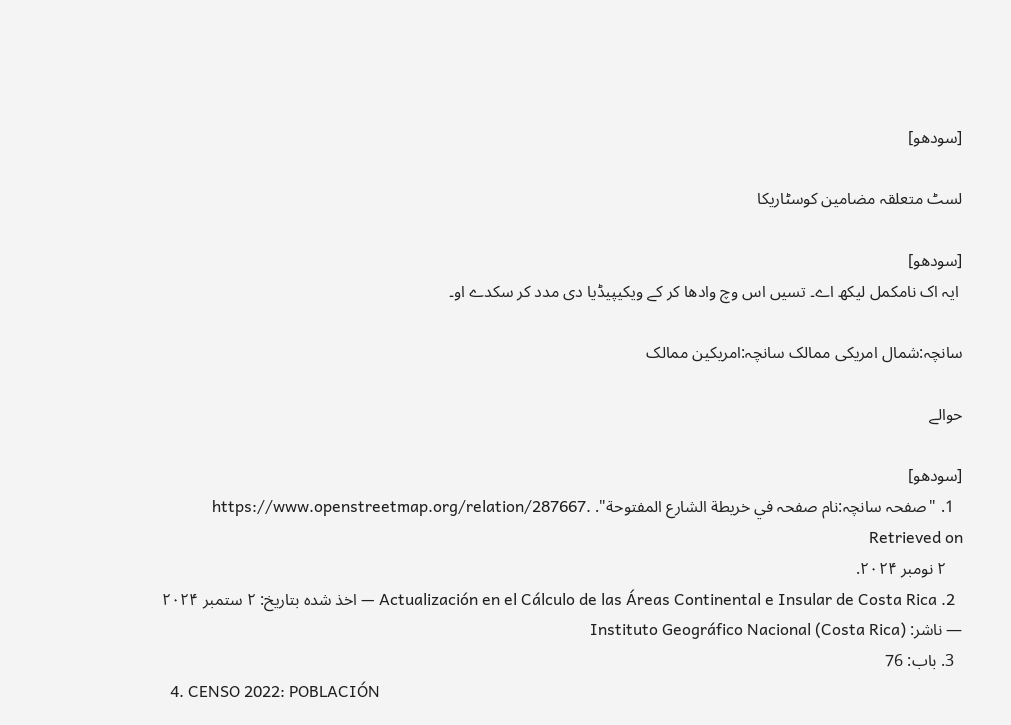[سودھو]

لسٹ متعلقہ مضامین کوسٹاریکا

[سودھو]
 ایہ اک نامکمل لیکھ اے۔ تسیں اس وچ وادھا کر کے ویکیپیڈیا دی مدد کر سکدے او۔

سانچہ:شمال امریکی ممالک سانچہ:امریکین ممالک

حوالے

[سودھو]
  1. "صفحہ سانچہ:نام صفحہ في خريطة الشارع المفتوحة". https://www.openstreetmap.org/relation/287667. Retrieved on
    ۲ نومبر ۲۰۲۴.
  2. Actualización en el Cálculo de las Áreas Continental e Insular de Costa Rica — اخذ شدہ بتاریخ: ۲ ستمبر ۲۰۲۴ — ناشر: Instituto Geográfico Nacional (Costa Rica)
  3. باب: 76
  4. CENSO 2022: POBLACIÓN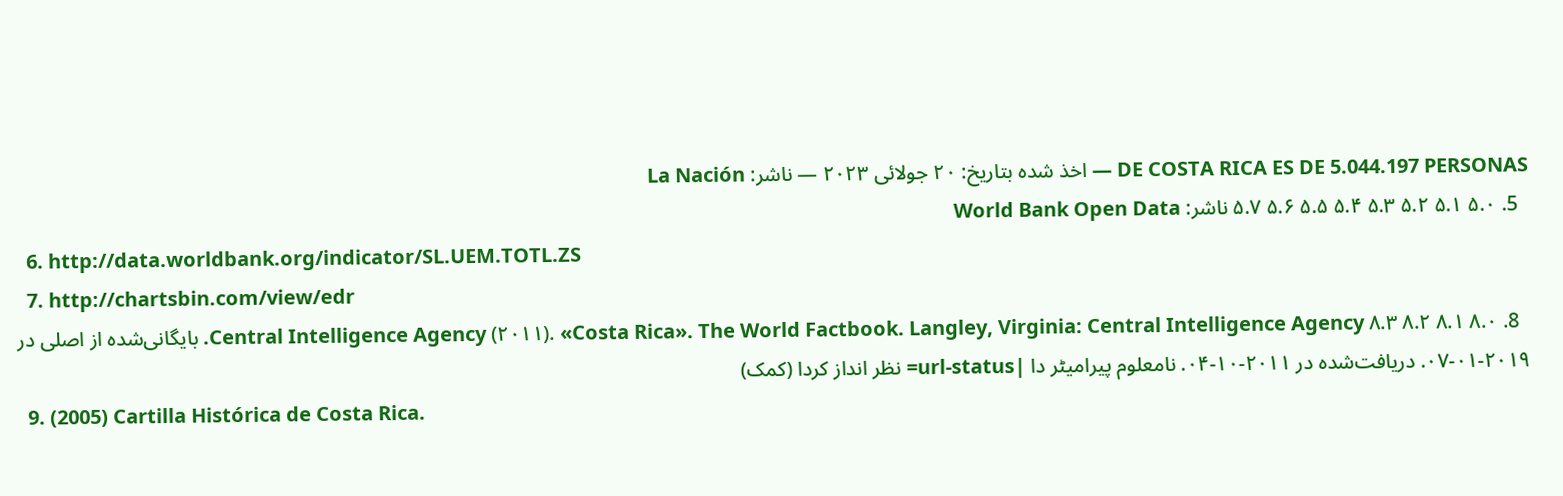DE COSTA RICA ES DE 5.044.197 PERSONAS — اخذ شدہ بتاریخ: ۲۰ جولائی ۲۰۲۳ — ناشر: La Nación
  5. ۵.۰ ۵.۱ ۵.۲ ۵.۳ ۵.۴ ۵.۵ ۵.۶ ۵.۷ ناشر: World Bank Open Data
  6. http://data.worldbank.org/indicator/SL.UEM.TOTL.ZS
  7. http://chartsbin.com/view/edr
  8. ۸.۰ ۸.۱ ۸.۲ ۸.۳ Central Intelligence Agency (۲۰۱۱). «Costa Rica». The World Factbook. Langley, Virginia: Central Intelligence Agency. بایگانی‌شده از اصلی در ۲۰۱۹-۰۱-۰۷. دریافت‌شده در ۲۰۱۱-۱۰-۰۴. نامعلوم پیرامیٹر دا |url-status= نظر انداز کردا (کمک)
  9. (2005) Cartilla Histórica de Costa Rica.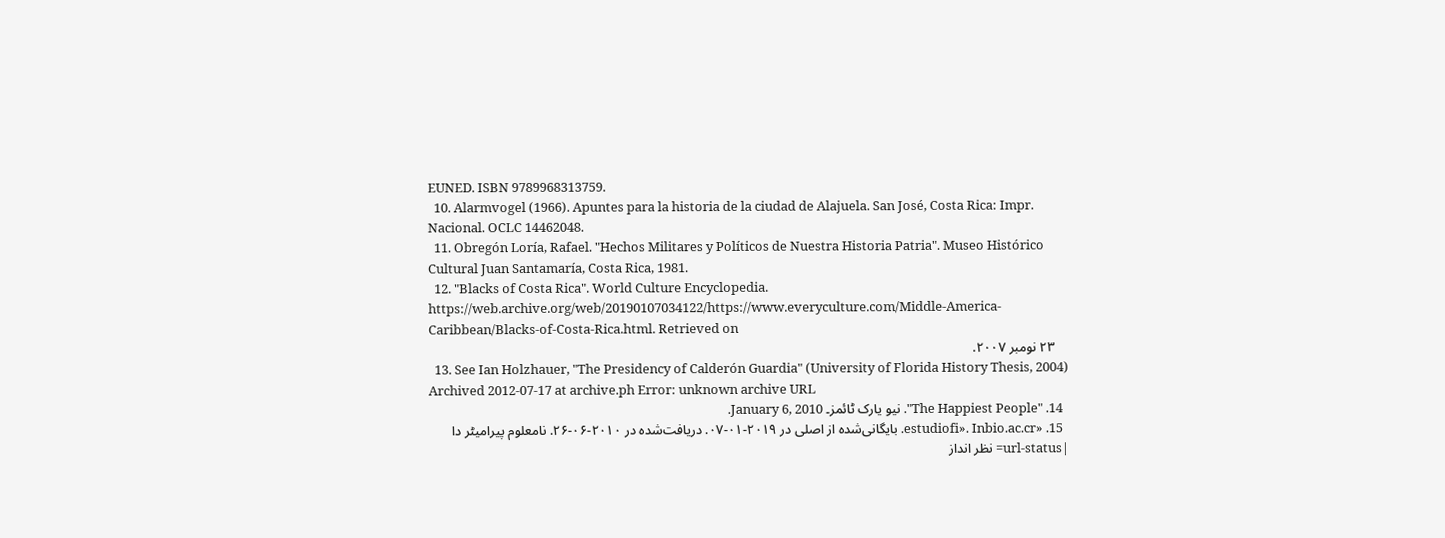EUNED. ISBN 9789968313759.
  10. Alarmvogel (1966). Apuntes para la historia de la ciudad de Alajuela. San José, Costa Rica: Impr. Nacional. OCLC 14462048.
  11. Obregón Loría, Rafael. "Hechos Militares y Políticos de Nuestra Historia Patria". Museo Histórico Cultural Juan Santamaría, Costa Rica, 1981.
  12. "Blacks of Costa Rica". World Culture Encyclopedia. https://web.archive.org/web/20190107034122/https://www.everyculture.com/Middle-America-Caribbean/Blacks-of-Costa-Rica.html. Retrieved on
    ۲۳ نومبر ۲۰۰۷.
  13. See Ian Holzhauer, "The Presidency of Calderón Guardia" (University of Florida History Thesis, 2004) Archived 2012-07-17 at archive.ph Error: unknown archive URL
  14. "The Happiest People". نیو یارک ٹائمز۔ January 6, 2010.
  15. «estudiofi». Inbio.ac.cr. بایگانی‌شده از اصلی در ۲۰۱۹-۰۱-۰۷. دریافت‌شده در ۲۰۱۰-۰۶-۲۶. نامعلوم پیرامیٹر دا |url-status= نظر انداز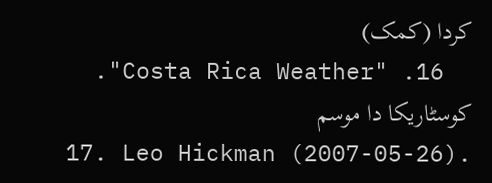کردا (کمک)
  16. "Costa Rica Weather". کوسٹاریکا دا موسم
  17. Leo Hickman (2007-05-26).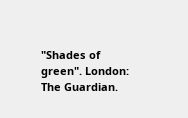"Shades of green". London: The Guardian.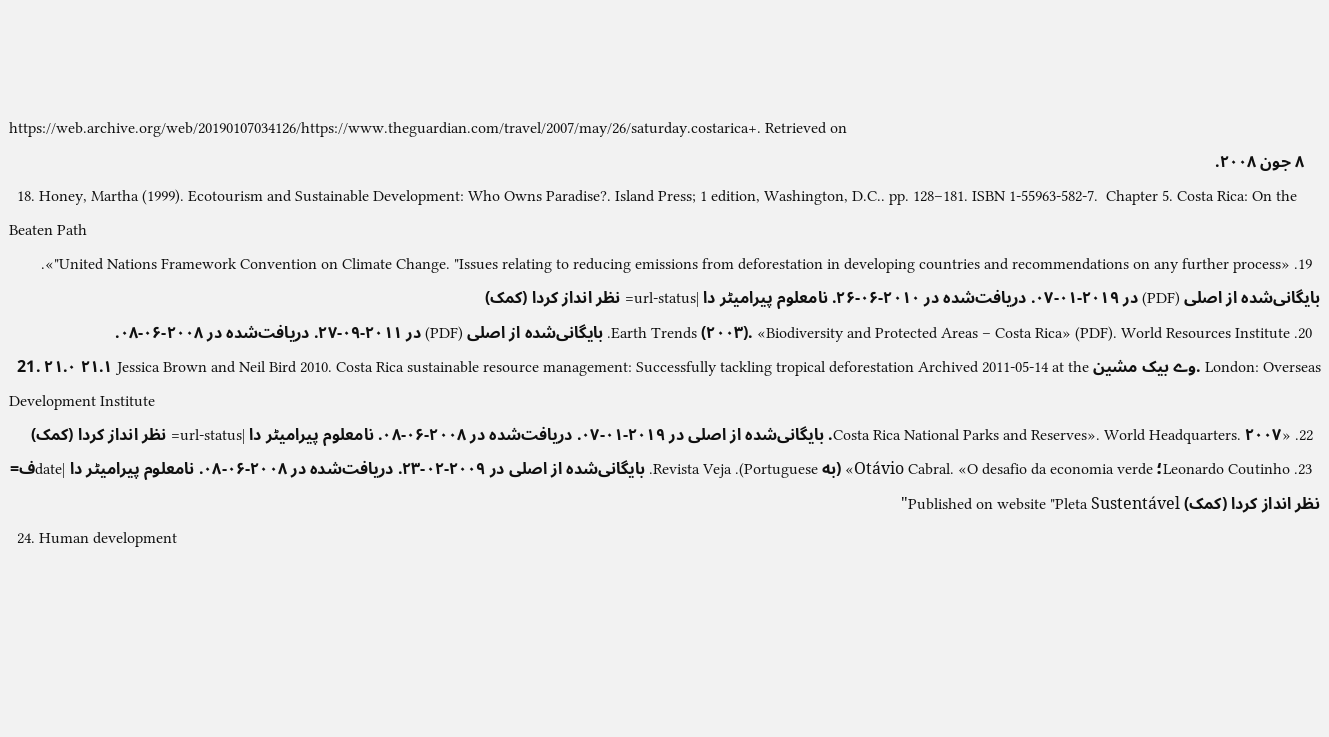https://web.archive.org/web/20190107034126/https://www.theguardian.com/travel/2007/may/26/saturday.costarica+. Retrieved on
    ۸ جون ۲۰۰۸.
  18. Honey, Martha (1999). Ecotourism and Sustainable Development: Who Owns Paradise?. Island Press; 1 edition, Washington, D.C.. pp. 128–181. ISBN 1-55963-582-7.  Chapter 5. Costa Rica: On the Beaten Path
  19. «United Nations Framework Convention on Climate Change. "Issues relating to reducing emissions from deforestation in developing countries and recommendations on any further process"». بایگانی‌شده از اصلی (PDF) در ۲۰۱۹-۰۱-۰۷. دریافت‌شده در ۲۰۱۰-۰۶-۲۶. نامعلوم پیرامیٹر دا |url-status= نظر انداز کردا (کمک)
  20. Earth Trends (۲۰۰۳). «Biodiversity and Protected Areas – Costa Rica» (PDF). World Resources Institute. بایگانی‌شده از اصلی (PDF) در ۲۰۱۱-۰۹-۲۷. دریافت‌شده در ۲۰۰۸-۰۶-۰۸.
  21. ۲۱.۰ ۲۱.۱ Jessica Brown and Neil Bird 2010. Costa Rica sustainable resource management: Successfully tackling tropical deforestation Archived 2011-05-14 at the وے بیک مشین. London: Overseas Development Institute
  22. «Costa Rica National Parks and Reserves». World Headquarters. ۲۰۰۷. بایگانی‌شده از اصلی در ۲۰۱۹-۰۱-۰۷. دریافت‌شده در ۲۰۰۸-۰۶-۰۸. نامعلوم پیرامیٹر دا |url-status= نظر انداز کردا (کمک)
  23. Leonardo Coutinho؛ Otávio Cabral. «O desafio da economia verde» (به Portuguese). Revista Veja. بایگانی‌شده از اصلی در ۲۰۰۹-۰۲-۲۳. دریافت‌شده در ۲۰۰۸-۰۶-۰۸. نامعلوم پیرامیٹر دا |dateف= نظر انداز کردا (کمک) Published on website "Pleta Sustentável"
  24. Human development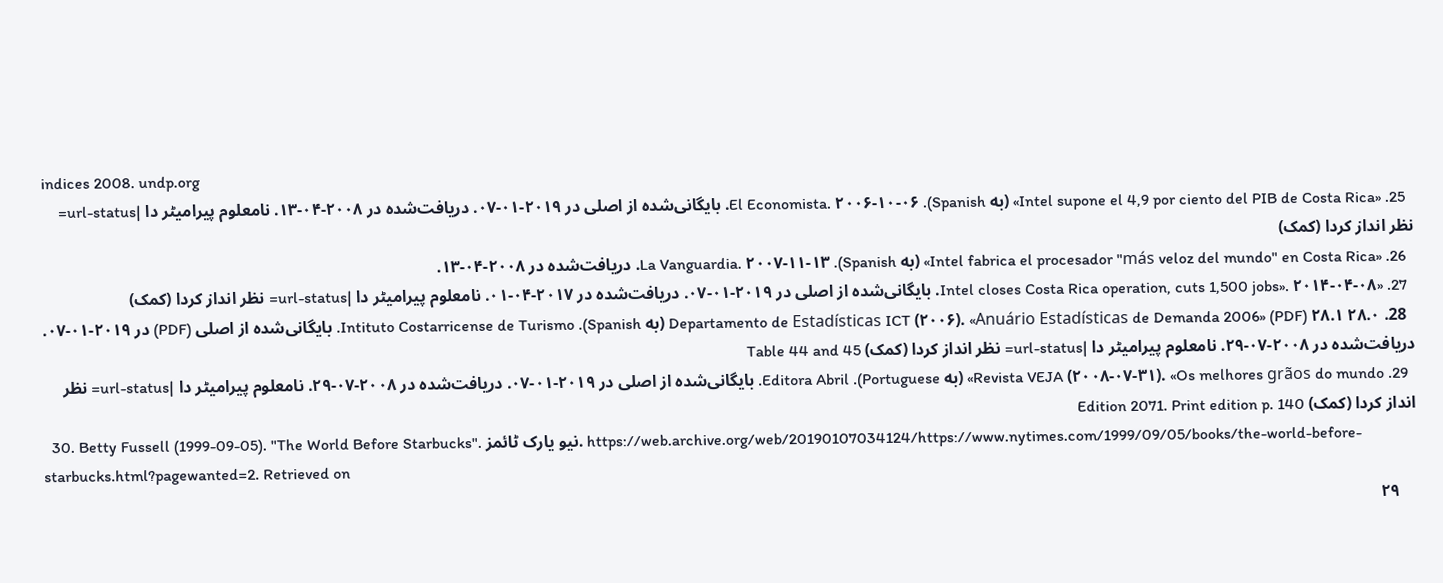indices 2008. undp.org
  25. «Intel supone el 4,9 por ciento del PIB de Costa Rica» (به Spanish). El Economista. ۲۰۰۶-۱۰-۰۶. بایگانی‌شده از اصلی در ۲۰۱۹-۰۱-۰۷. دریافت‌شده در ۲۰۰۸-۰۴-۱۳. نامعلوم پیرامیٹر دا |url-status= نظر انداز کردا (کمک)
  26. «Intel fabrica el procesador "más veloz del mundo" en Costa Rica» (به Spanish). La Vanguardia. ۲۰۰۷-۱۱-۱۳. دریافت‌شده در ۲۰۰۸-۰۴-۱۳.
  27. «Intel closes Costa Rica operation, cuts 1,500 jobs». ۲۰۱۴-۰۴-۰۸. بایگانی‌شده از اصلی در ۲۰۱۹-۰۱-۰۷. دریافت‌شده در ۲۰۱۷-۰۴-۰۱. نامعلوم پیرامیٹر دا |url-status= نظر انداز کردا (کمک)
  28. ۲۸.۰ ۲۸.۱ Departamento de Estadísticas ICT (۲۰۰۶). «Anuário Estadísticas de Demanda 2006» (PDF) (به Spanish). Intituto Costarricense de Turismo. بایگانی‌شده از اصلی (PDF) در ۲۰۱۹-۰۱-۰۷. دریافت‌شده در ۲۰۰۸-۰۷-۲۹. نامعلوم پیرامیٹر دا |url-status= نظر انداز کردا (کمک) Table 44 and 45
  29. Revista VEJA (۲۰۰۸-۰۷-۳۱). «Os melhores grãos do mundo» (به Portuguese). Editora Abril. بایگانی‌شده از اصلی در ۲۰۱۹-۰۱-۰۷. دریافت‌شده در ۲۰۰۸-۰۷-۲۹. نامعلوم پیرامیٹر دا |url-status= نظر انداز کردا (کمک) Edition 2071. Print edition p. 140
  30. Betty Fussell (1999-09-05). "The World Before Starbucks". نیو یارک ٹائمز. https://web.archive.org/web/20190107034124/https://www.nytimes.com/1999/09/05/books/the-world-before-starbucks.html?pagewanted=2. Retrieved on
    ۲۹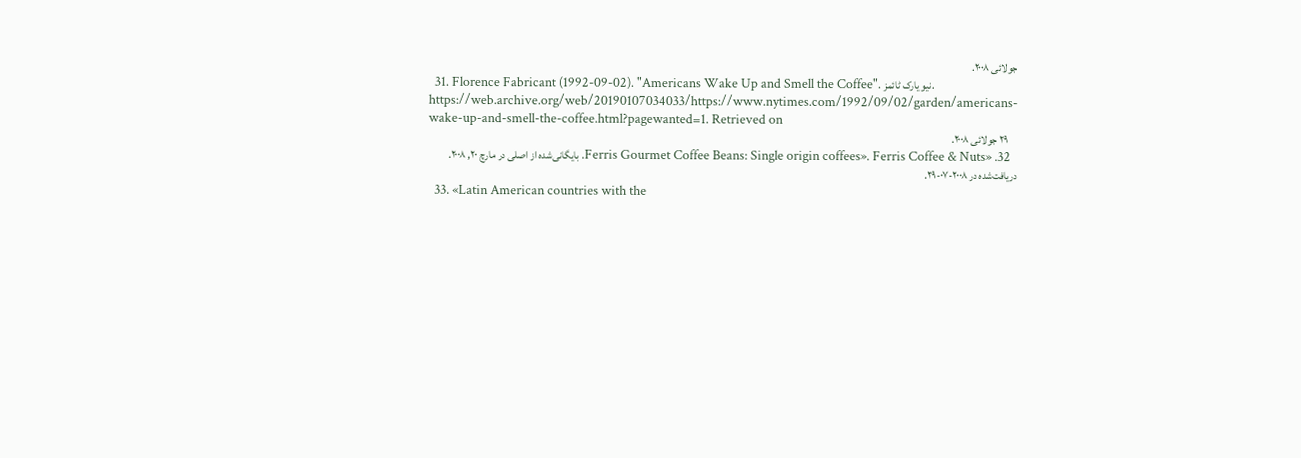جولائی ۲۰۰۸.
  31. Florence Fabricant (1992-09-02). "Americans Wake Up and Smell the Coffee". نیو یارک ٹائمز. https://web.archive.org/web/20190107034033/https://www.nytimes.com/1992/09/02/garden/americans-wake-up-and-smell-the-coffee.html?pagewanted=1. Retrieved on
    ۲۹ جولائی ۲۰۰۸.
  32. «Ferris Gourmet Coffee Beans: Single origin coffees». Ferris Coffee & Nuts. بایگانی‌شده از اصلی در مارچ ۲۰, ۲۰۰۸. دریافت‌شده در ۲۰۰۸-۰۷-۲۹.
  33. «Latin American countries with the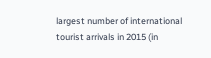largest number of international tourist arrivals in 2015 (in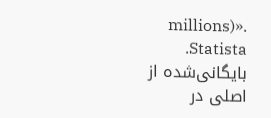millions)». Statista. بایگانی‌شده از اصلی در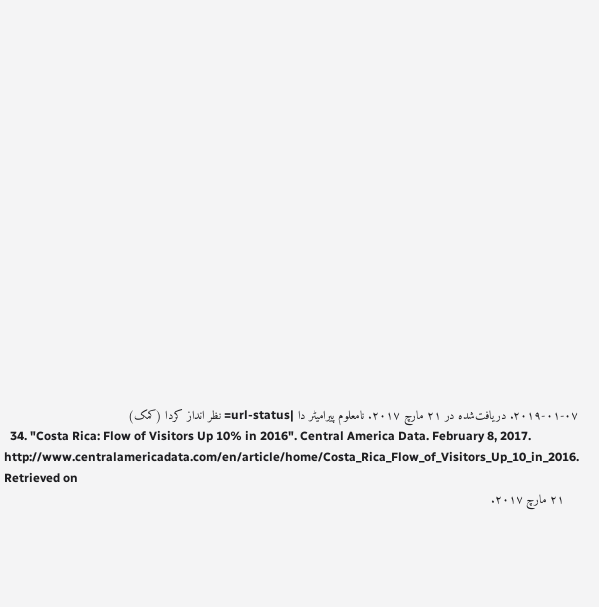۲۰۱۹-۰۱-۰۷. دریافت‌شده در ۲۱ مارچ ۲۰۱۷. نامعلوم پیرامیٹر دا |url-status= نظر انداز کردا (کمک)
  34. "Costa Rica: Flow of Visitors Up 10% in 2016". Central America Data. February 8, 2017. http://www.centralamericadata.com/en/article/home/Costa_Rica_Flow_of_Visitors_Up_10_in_2016. Retrieved on
    ۲۱ مارچ ۲۰۱۷.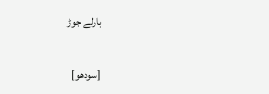بارلے جوڑ

[سودھو]